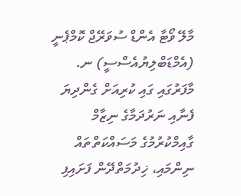މާލޭ ވޯޓާ އެންޑް ސުވަރޭޖް ކޮމްޕެނީ (އެމްޑަބްލިޔުއެސްސީ) ނ. މާފަރުގައި ގައި ކުރިއަށް ގެންދިޔަ ފެނާއި ނަރުދަމާގެ ނިޒާމް ގާއިމްކުރުމުގެ މަސައްކަތްތައް ނިންމައި، ޚިދުމަތްދޭން ފަށައިފި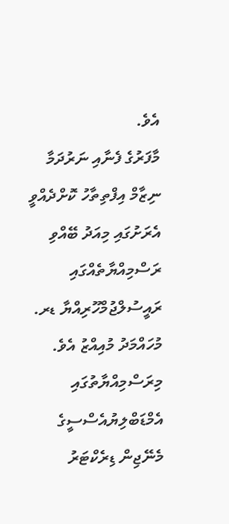އެވެ.
މާފަރުގެ ފެނާއި ނަރުދަމާ ނިޒާމް އިފްތިތާހު ކޮށްދެއްވީ އެރަށުގައި މިއަދު ބޭއްވި ރަސްމިއްޔާތެއްގައި ރައީސުލްޖުމްހޫރިއްޔާ ޑރ. މުހައްމަދު މުއިއްޒު އެވެ. މިރަސްމިއްޔާތުގައި އެމްޑަބްލިޔުއެސްސީގެ މެނޭޖިން ޑިރެކްޓަރު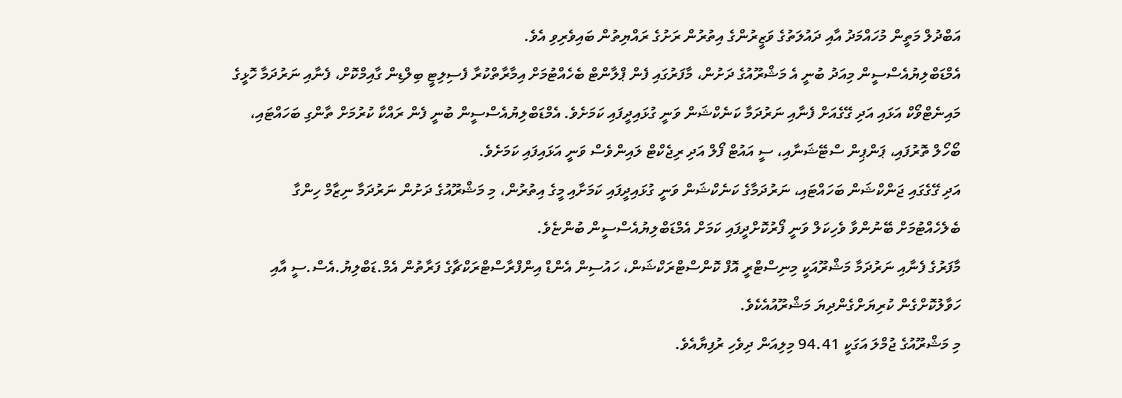އަބްދުލް މަތީން މުހައްމަދު އާއި ދައުލަތުގެ ވަޒީރުންގެ އިތުރުން ރަށުގެ ރައްޔިތުން ބައިވެރިވި އެވެ.
އެމްޑަބްލިޔުއެސްސީން މިއަދު ބުނީ އެ މަޝްރޫއުގެ ދަށުން، މާފަރުގައި ފެން ޕްލާންޓް ބެހެއްޓުމަށް އިމާރާތްކުރާ ފެސިލިޓީ ބިލްޑިން ގާއިމްކޮށް، ފެނާއި ނަރުދަމާ ހޮޅީގެ މައިނެޓްވޯކް އަޅައި އަދި ގޭގެއަށް ފެނާއި ނަރުދަމާ ކަނެކްޝަން ވަނީ ގުޅައިދީފައި ކަމަށެވެ. އެމްޑަބްލިޔުއެސްސީން ބުނީ ފެން ރައްކާ ކުރުމަށް ތާންގި ބަހައްޓައި، ބޯހޯލް ތޮރުފައި، ޕަންޕިން ސްޓޭޝަނާއި، ސީ އައުޓް ފޯލް އަދި ރިޖެކްޓް ލައިންވެސް ވަނީ އަޅައިފައި ކަމަށެވެ.
އަދި ގޭގެގައި ޖަންކްޝަން ބަހައްޓައި، ނަރުދަމާގެ ކަނެކްޝަން ވަނީ ގުޅައިދީފައި ކަމަށާއި މީގެ އިތުރުން، މި މަޝްރޫއުގެ ދަށުން ނަރުދަމާ ނިޒާމް ހިންގާ ބެލެހެއްޓުމަށް ބޭނުންވާ ވެހިކަލް ވަނީ ފޯރުކޮށްދީފައި ކަމަށް އެމްޑަބްލިޔުއެސްސީން ބުންޏެވެ.
މާފަރުގެ ފެނާއި ނަރުދަމާ މަޝްރޫއަކީ މިނިސްޓްރީ އޮފް ކޮންސްޓްރަކްޝަން، ހައުސިން އެންޑް އިންފްރާސްޓްރަކްޗާގެ ފަރާތުން އެމް.ޑަބްލިޔު.އެސް.ސީ އާއި ހަވާލުކޮށްގެން ކުރިޔަށްގެންދިޔަ މަޝްރޫއުއެކެވެ.
މި މަޝްރޫއުގެ ޖުމްލަ އަގަކީ 94.41 މިލިއަން ދިވެހި ރުފިޔާއެވެ.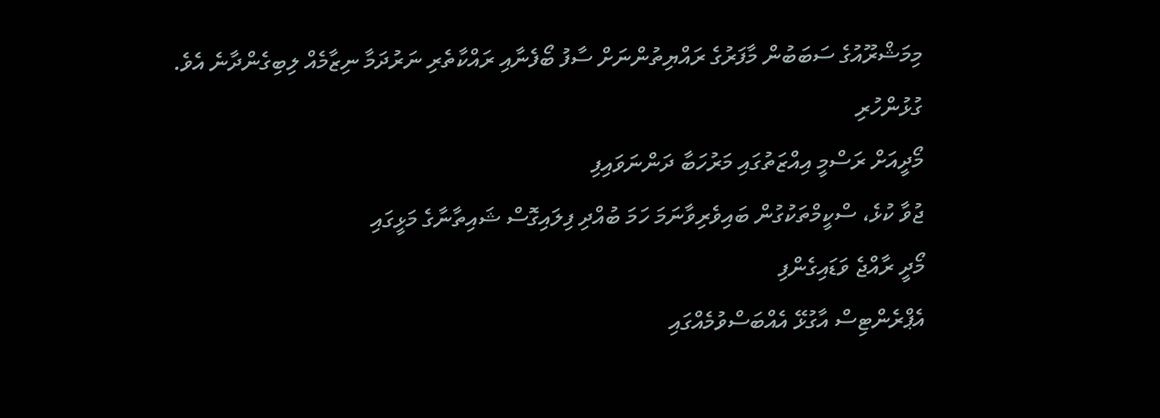މިމަޝްރޫއުގެ ސަބަބުން މާފަރުގެ ރައްޔިތުންނަށް ސާފު ބޯފެނާއި ރައްކާތެރި ނަރުދަމާ ނިޒާމެއް ލިބިގެންދާނެ އެވެ.
ގުޅުންހުރި
މޯދީއަށް ރަސްމީ އިއްޒަތުގައި މަރުހަބާ ދަންނަވައިފި
ޖުވާ ކުޅެ، ސްކީމްތަކުގުން ބައިވެރިވާނަމަ ހަމަ ބުއްދި ފިލައިގޮސް ޝައިތާނާގެ މަޅީގައި
މޯދީ ރާއްޖެ ވަޑައިގެންފި
އެޕްރެންޓިސް އާގުޅޭ އެއްބަސްވުމެއްގައި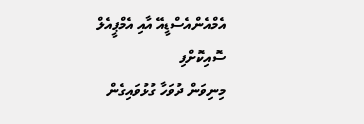އެމްއެންއެސްޑީއޭ އާއި އެމްޕީއެލް ސޮއިކޮށްފި
މިނިވަން ދުވަހާ ގުޅުވައިގެން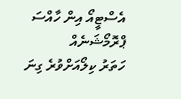އެސްޓީއޯ އިން ހާއްސަ ޕްރޮމޯޝަނެއް
ހަތަރު ކިލޯއަށްވުރެ ގިނަ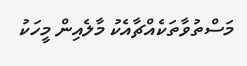މަސްތުވާތަކެއްޗާއެކު މާލެއިން މީހަކު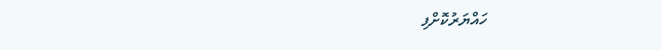ހައްޔަރުކޮށްފި